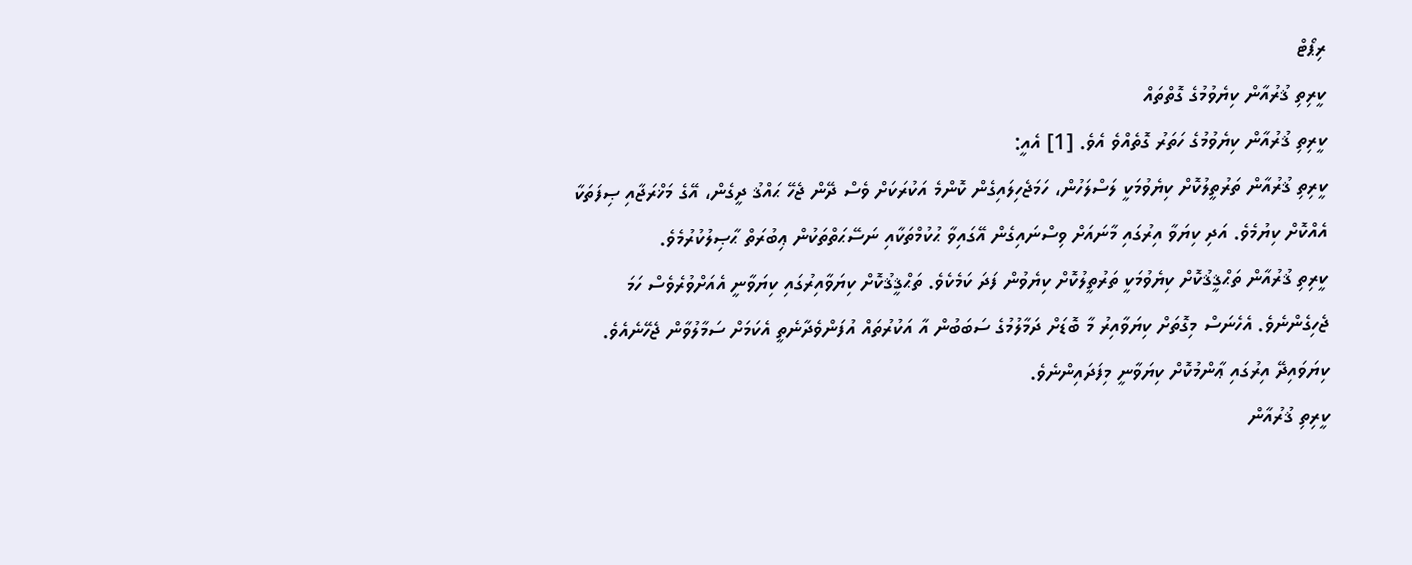ރިޕޯޓް
ކީރިތި ޤުރުއާން ކިޔެވުމުގެ ގޮތްތައް
ކީރިތި ޤުރުއާން ކިޔެވުމުގެ ހަތަރު ގޮތެއްވެ އެވެ. [1] އެއީ:
ކީރިތި ޤުރުއާން ތަރުތީލުކޮށް ކިޔެވުމަކީ ލަސްލަހުން، ހަމަޖެހިލައިގެން ކޮންމެ އަކުރަކަށް ވެސް ދޭން ޖެހޭ ޙައްޤު ދީގެން، އޭގެ މަޚްރަޖާއި ޞިފަތަކާ އެއްކޮށް ކިޔުމެވެ. އަދި ކިޔަވާ އިރުގައި މާނައަށް ވިސްނައިގެން އޭގައިވާ ޙުކުމްތަކާއި ނަސޭޙަތްތަކުން ޢިބުރަތް ޙާޞިލުކުރުމެވެ.
ކީރިތި ޤުރުއާން ތަޙްޤީޤުކޮށް ކިޔެވުމަކީ ތަރުތީލުކޮށް ކިޔެވުން ފަދަ ކަމެކެވެ. ތަޙްޤީޤުކޮށް ކިޔަވާއިރުގައި ކިޔަވާނީ އެއަށްވުރެވެސް ހަމަ ޖެހިގެންނެވެ. އެހެނަސް މިގޮތަށް ކިޔަވާއިރު މާ ބޮޑަށް ދަމާލުމުގެ ސަބަބުން އާ އަކުރުތައް އުފަންވެދާނެތީ އެކަމަށް ސަމާލުވާން ޖެހޭނެއެވެ. ކިޔަވައިދޭ އިރުގައި ޢާންމުކޮށް ކިޔަވާނީ މިފަދައިންނެވެ.
ކީރިތި ޤުރުއާން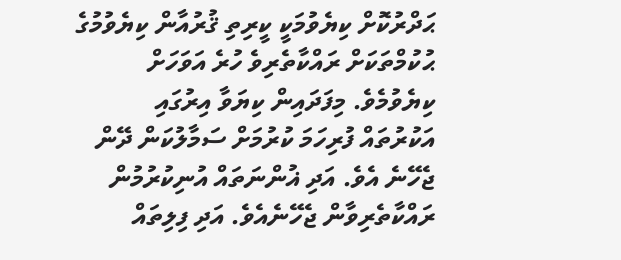ޙަދްރުކޮށް ކިޔެވުމަކީ ކީރިތި ޤުރުއާން ކިޔެވުމުގެ ޙުކުމްތަކަށް ރައްކާތެރިވެ ހުރެ އަވަހަށް ކިޔެވުމެވެ. މިފަދައިން ކިޔަވާ އިރުގައި އަކުރުތައް ފުރިހަމަ ކުރުމަށް ސަމާލުކަން ދޭން ޖެހޭނެ އެވެ. އަދި ޣުންނަތައް އުނިކުރުމުން ރައްކާތެރިވާން ޖެހޭނެއެވެ. އަދި ފިލިތައް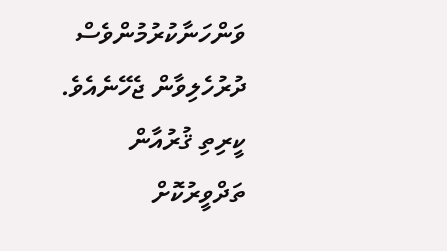ވަންހަނާކުރުމުންވެސް ދުރުހެލިވާން ޖެހޭނެއެވެ.
ކީރިތި ޤުރުއާން ތަދްވީރުކޮށް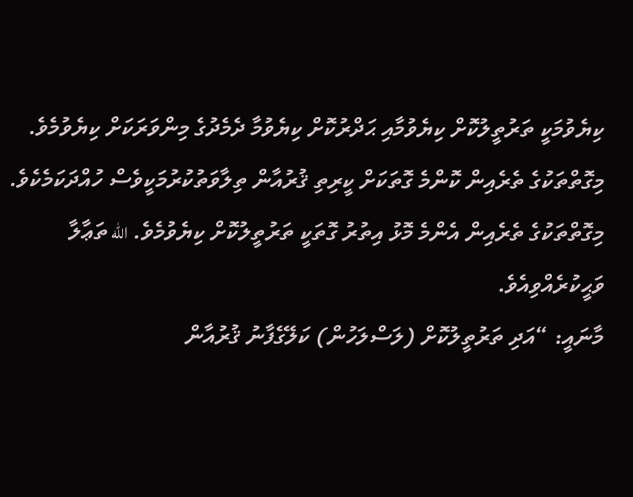ކިޔެވުމަކީ ތަރުތީލުކޮށް ކިޔެވުމާއި ޙަދްރުކޮށް ކިޔެވުމާ ދެމެދުގެ މިންވަރަކަށް ކިޔެވުމެވެ.
މިގޮތްތަކުގެ ތެރެއިން ކޮންމެ ގޮތަކަށް ކީރިތި ޤުރުއާން ތިލާވަތުކުރުމަކީވެސް ހުއްދަކަމެކެވެ. މިގޮތްތަކުގެ ތެރެއިން އެންމެ މޮޅު އިތުރު ގޮތަކީ ތަރުތީލުކޮށް ކިޔެވުމެވެ. الله ތަޢާލާ ވަޙީކުރެއްވިއެވެ.
މާނައީ: “އަދި ތަރުތީލުކޮށް (ލަސްލަހުން) ކަލޭގެފާނު ޤުރުއާން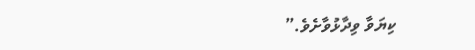ކިޔަވާ ވިދާޅުވާށެވެ.”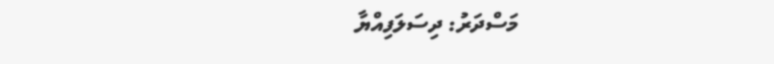މަސްދަރު: ދިސަލަފިއްޔާ